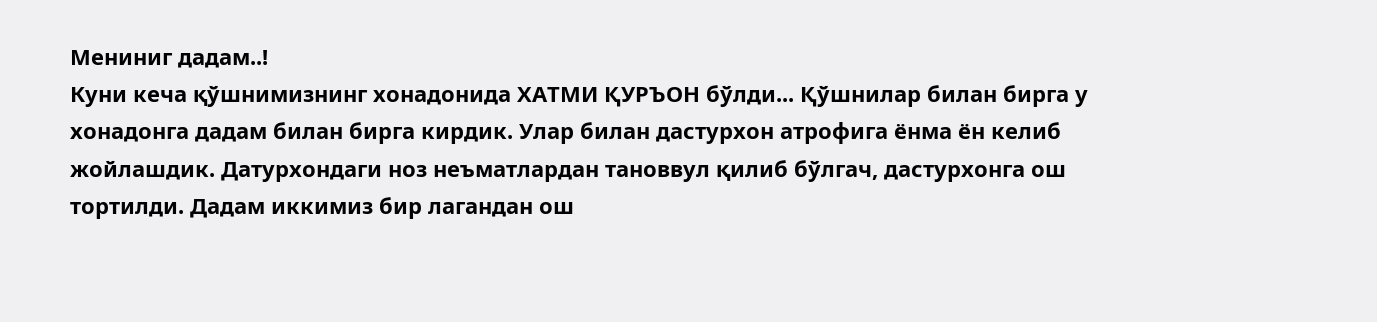Мениниг дадам..!
Куни кеча қўшнимизнинг хонадонида ХАТМИ ҚУРЪОН бўлди... Қўшнилар билан бирга у хонадонга дадам билан бирга кирдик. Улар билан дастурхон атрофига ёнма ён келиб жойлашдик. Датурхондаги ноз неъматлардан тановвул қилиб бўлгач, дастурхонга ош тортилди. Дадам иккимиз бир лагандан ош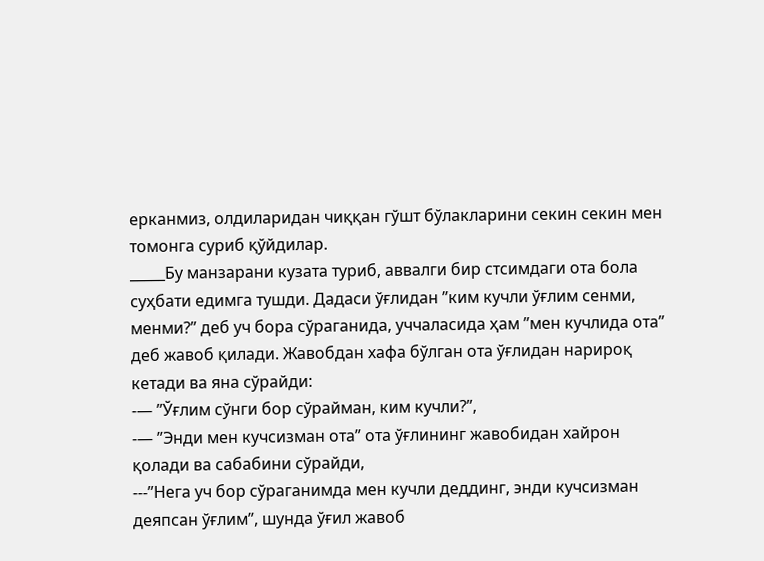ерканмиз, олдиларидан чиққан гўшт бўлакларини секин секин мен томонга суриб қўйдилар.
_____Бу манзарани кузата туриб, аввалги бир стсимдаги ота бола суҳбати едимга тушди. Дадаси ўғлидан ʺким кучли ўғлим сенми, менми?ʺ деб уч бора сўраганида, уччаласида ҳам ʺмен кучлида отаʺ деб жавоб қилади. Жавобдан хафа бўлган ота ўғлидан нарироқ кетади ва яна сўрайди:
-— ʺЎғлим сўнги бор сўрайман, ким кучли?ʺ,
-— ʺЭнди мен кучсизман отаʺ ота ўғлининг жавобидан хайрон қолади ва сабабини сўрайди,
---ʺНега уч бор сўраганимда мен кучли деддинг, энди кучсизман деяпсан ўғлимʺ, шунда ўғил жавоб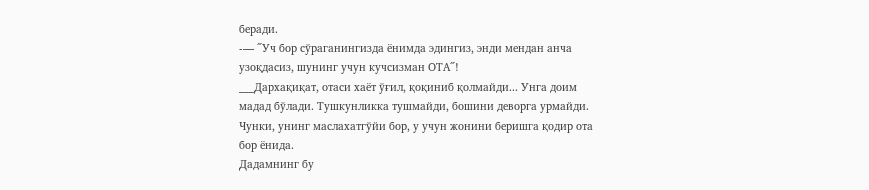беради.
-— ʺУч бор сўраганингизда ёнимда эдингиз, энди мендан анча узоқдасиз, шунинг учун кучсизман ОТАʺ!
___Дархақиқат, отаси хаёт ўғил, қоқиниб қолмайди... Унга доим мадад бўлади. Тушкунликка тушмайди, бошини деворга урмайди. Чунки, унинг маслахатгўйи бор, у учун жонини беришга қодир ота бор ёнида.
Дадамнинг бу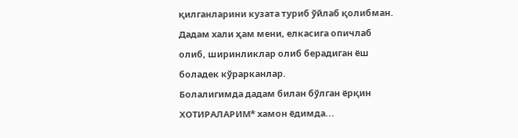қилганларини кузата туриб ўйлаб қолибман. Дадам хали ҳам мени, елкасига опичлаб олиб, ширинликлар олиб берадиган ёш боладек кўрарканлар.
Болалигимда дадам билан бўлган ёрқин ХОТИРАЛАРИМ* хамон ёдимда...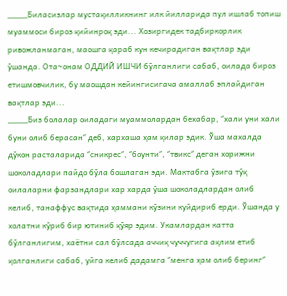____Биласизлар мустақилликнинг илк йилларида пул ишлаб топиш муаммоси бироз қийинроқ эди... Хозиргидек тадбиркорлик ривожланмаган, маошга қараб кун кечирадиган вақтлар эди ўшанда. Ота~онам ОДДИЙ ИШЧИ бўлганлиги сабаб, оилада бироз етишмовчилик, бу маошдан кейингисигача амаллаб эплайдиган вақтлар эди...
____Биз болалар оиладаги муаммолардан бехабар, ʺхали уни хали буни олиб берасанʺ деб, хархаша ҳам қилар эдик. Ўша махалда дўкон расталарида ʺсникресʺ, ʺбоунтиʺ, ʺтвиксʺ деган хорижни шоколадлари пайдо бўла бошлаган эди. Мактабга ўзига тўқ оилаларни фарзандлари хар харда ўша шоколадлардан олиб келиб, танаффус вақтида ҳаммани кўзини куйдириб ерди. Ўшанда у холатни кўриб бир ютиниб қўяр эдим. Укамлардан катта бўлганлигим, хаётни сал бўлсада аччиқ чуччугига ақлим етиб қолганлиги сабаб, уйга келиб дадамга ʺменга ҳам олиб берингʺ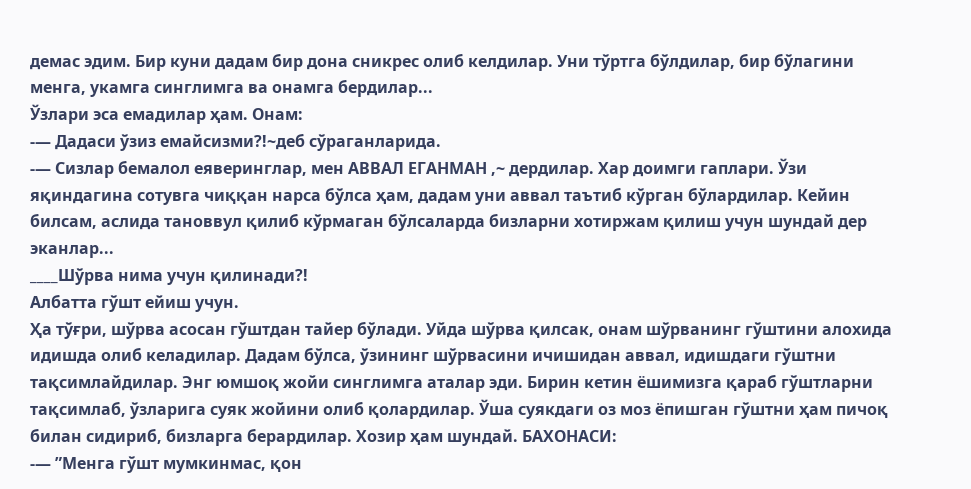демас эдим. Бир куни дадам бир дона сникрес олиб келдилар. Уни тўртга бўлдилар, бир бўлагини менга, укамга синглимга ва онамга бердилар...
Ўзлари эса емадилар ҳам. Онам:
-— Дадаси ўзиз емайсизми?!~деб сўраганларида.
-— Сизлар бемалол еяверинглар, мен АВВАЛ ЕГАНМАН ,~ дердилар. Хар доимги гаплари. Ўзи яқиндагина сотувга чиққан нарса бўлса ҳам, дадам уни аввал таътиб кўрган бўлардилар. Кейин билсам, аслида тановвул қилиб кўрмаган бўлсаларда бизларни хотиржам қилиш учун шундай дер эканлар...
____Шўрва нима учун қилинади?!
Албатта гўшт ейиш учун.
Ҳа тўғри, шўрва асосан гўштдан тайер бўлади. Уйда шўрва қилсак, онам шўрванинг гўштини алохида идишда олиб келадилар. Дадам бўлса, ўзининг шўрвасини ичишидан аввал, идишдаги гўштни тақсимлайдилар. Энг юмшоқ жойи синглимга аталар эди. Бирин кетин ёшимизга қараб гўштларни тақсимлаб, ўзларига суяк жойини олиб қолардилар. Ўша суякдаги оз моз ёпишган гўштни ҳам пичоқ билан сидириб, бизларга берардилар. Хозир ҳам шундай. БАХОНАСИ:
-— ʺМенга гўшт мумкинмас, қон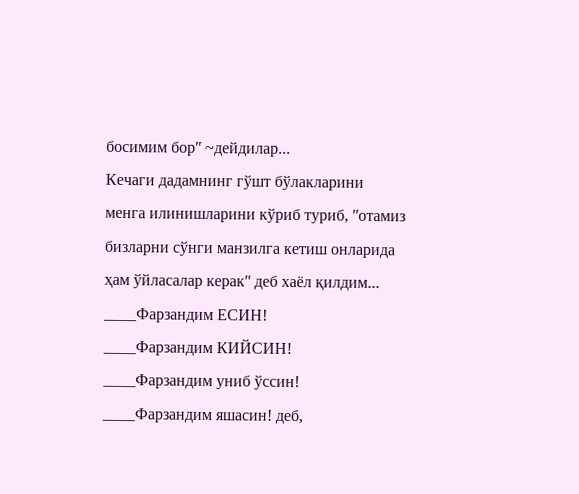босимим борʺ ~дейдилар...
Кечаги дадамнинг гўшт бўлакларини менга илинишларини кўриб туриб, ʺотамиз бизларни сўнги манзилга кетиш онларида ҳам ўйласалар керакʺ деб хаёл қилдим...
____Фарзандим ЕСИН!
____Фарзандим КИЙСИН!
____Фарзандим униб ўссин!
____Фарзандим яшасин! деб,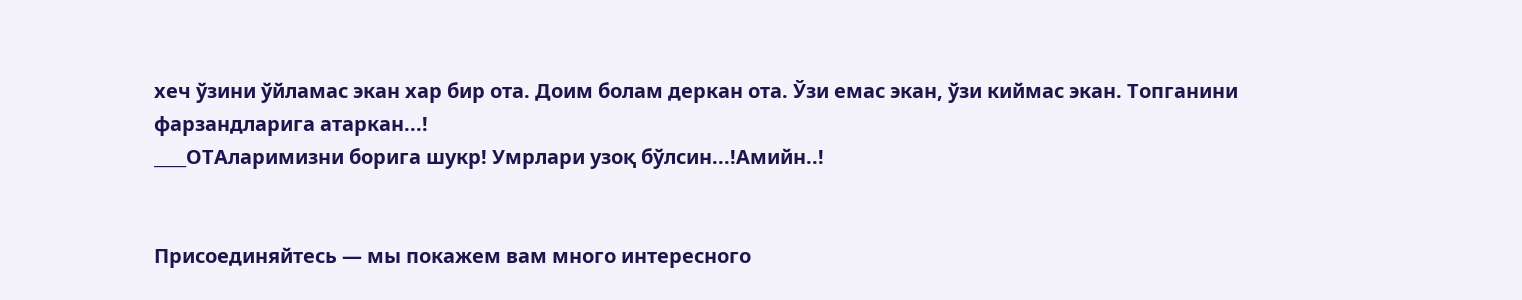хеч ўзини ўйламас экан хар бир ота. Доим болам деркан ота. Ўзи емас экан, ўзи киймас экан. Топганини
фарзандларига атаркан...!
____ОТАларимизни борига шукр! Умрлари узоқ бўлсин...!Амийн..!


Присоединяйтесь — мы покажем вам много интересного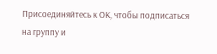Присоединяйтесь к ОК, чтобы подписаться на группу и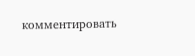комментировать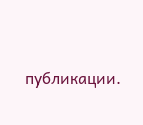публикации.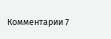Комментарии 7